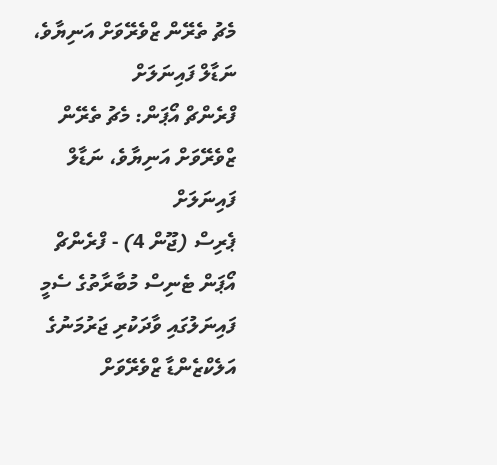މެޗު ތެރޭން ޒްވެރޭވަށް އަނިޔާވެ، ނަޑާލް ފައިނަލަށް
ފްރެންޗް އޯޕަން: މެޗު ތެރޭން ޒްވެރޭވަށް އަނިޔާވެ، ނަޑާލް ފައިނަލަށް
ޕެރިސް (ޖޫން 4) - ފްރެންޗް އޯޕަން ޓެނިސް މުބާރާތުގެ ސެމީ ފައިނަލުގައި ވާދަކުރި ޖަރުމަނުގެ އަލެކްޒެންޑާ ޒްވެރޭވަށް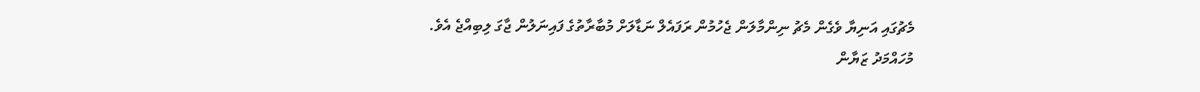މެޗުގައި އަނިޔާ ވެގެން މެޗު ނިންމާލަން ޖެހުމުން ރަފައެލް ނަޑާލަށް މުބާރާތުގެ ފައިނަލުން ޖާގަ ލިބިއްޖެ އެވެ.
މުހައްމަދު ޒަޔާން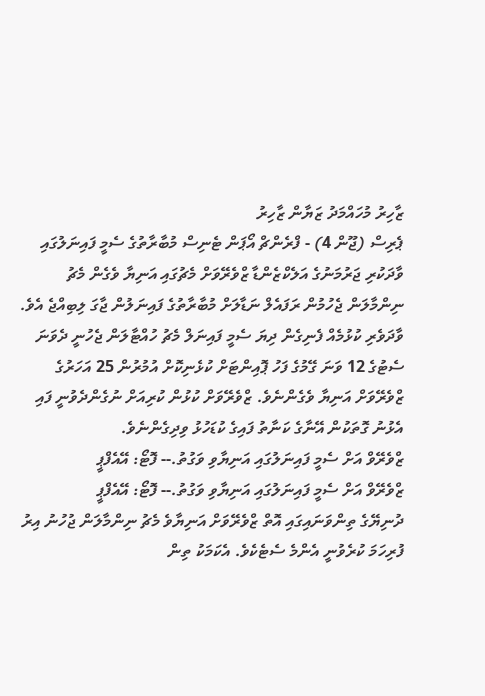ޒާހިރު މުހައްމަދު ޒަޔާން ޒާހިރު
ޕެރިސް (ޖޫން 4) - ފްރެންޗް އޯޕަން ޓެނިސް މުބާރާތުގެ ސެމީ ފައިނަލުގައި ވާދަކުރި ޖަރުމަނުގެ އަލެކްޒެންޑާ ޒްވެރޭވަށް މެޗުގައި އަނިޔާ ވެގެން މެޗު ނިންމާލަން ޖެހުމުން ރަފައެލް ނަޑާލަށް މުބާރާތުގެ ފައިނަލުން ޖާގަ ލިބިއްޖެ އެވެ.
ވާދަވެރި ކުޅުމެއް ފެނިގެން ދިޔަ ސެމީ ފައިނަލް މެޗު ހުއްޓާލަން ޖެހުނީ ދެވަނަ ސެޓުގެ 12 ވަނަ ގޭމުގެ ފަހު ޕޮއިންޓަށް ކުޅެނިކޮށް އުމުރުން 25 އަހަރުގެ ޒްވެރޭވަށް އަނިޔާ ވެގެންނެވެ. ޒްވެރޭވަށް ކުޅުން ކުރިއަށް ނުގެންދެވުނީ ފައި އެޅުނު ގޮތަކުން އޭނާގެ ކަނާތު ފައިގެ ކުޑަހުޅު ވިދިގެންނެވެ.
ޒްވެރޭވް އަށް ސެމީ ފައިނަލުގައި އަނިޔާވި ވަގުތު.-- ފޮޓޯ: އޭއެފްޕީ
ޒްވެރޭވް އަށް ސެމީ ފައިނަލުގައި އަނިޔާވި ވަގުތު.-- ފޮޓޯ: އޭއެފްޕީ
ދުނިޔޭގެ ތިންވަނައިގައި އޮތް ޒްވެރޭވަށް އަނިޔާވެ މެޗު ނިންމާލަން ޖުހުނު އިރު ފުރިހަމަ ކުރެވުނީ އެންމެ ސެޓެކެވެ. އެކަމަކު ތިން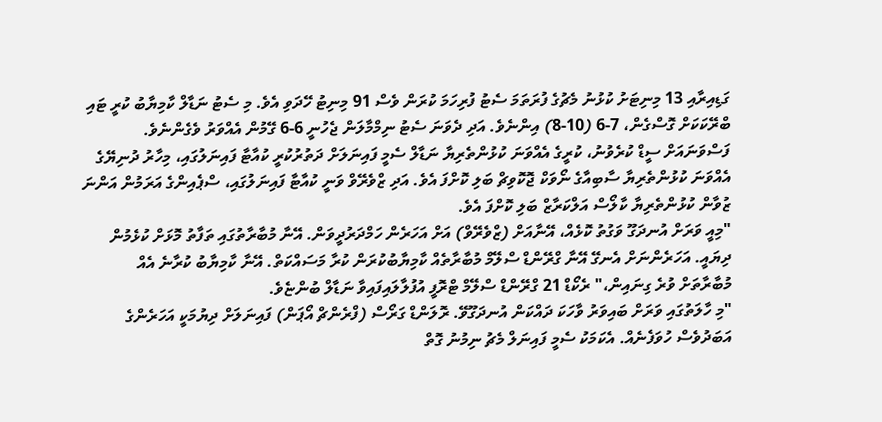ގަޑިއިރާއި 13 މިނިޓަށު ކުޅުނު މެޗުގެ ފުރަތަމަ ސެޓު ފުރިހަމަ ކުރަން ވެސް 91 މިނިޓު ހޭދަވި އެވެ. މި ސެޓު ނަޑާލް ކާމިޔާބު ކުރީ ޓައި ބްރޭކަކަށް ގޮސްގެން، 7-6 (10-8) އިންނެވެ. އަދި ދެވަނަ ސެޓު ނިމްމާލަން ޖެހުނީ 6-6 ގޭމުން އެއްވަރު ވެގެންނެވެ.
ފަސްވަނައަށް ސީޑް ކުރެވުނު، ކުރީގެ އެއްވަނަ ކުޅުންތެރިޔާ ނަޑާލް ސެމީ ފައިނަލަށް ދަތުރުކުރީ ކުއާޓާ ފައިނަލުގައި، މިހާރު ދުނިޔޭގެ އެއްވަނަ ކުޅުންތެރިޔާ ސާބިއާގެ ނޯވަކް ޖޮކޮވިޗް ބަލި ކޮށްފަ އެވެ. އަދި ޒްވެރޭވް ވަނީ ކުއާޓާ ފައިނަލުގައި، ސްޕެއިންގެ އަރަމުން އަންނަ ޒުވާން ކުޅުންތެރިޔާ ކާލޯސް އަލްކަރާޒް ބަލި ކޮށްފަ އެވެ.
"މިއީ ވަރަށް އުނދަގޫ ވަގުތު ކޮޅެއް، އޭނާއަށް (ޒްވެރޭވް) އަށް އަހަރެން ހަމްދަރުދީވަން. އޭނާ މުބާރާތުގައި ތަފާތު މޮޅަށް ކުޅެމުން ދިޔައީ. އަހަރެންނަށް އެނގޭ އޭނާ ގްރޭންޑް ސްލޭމް މުބާރާތެއް ކާމިޔާބުކުރަން ކުރާ މަސައްކަތް. އޭނާ ކާމިޔާބު ކުރާނެ އެއް މުބާރާތަށް ވުރެ ގިނައިން،" ރެކޯޑް 21 ގްރޭންޑް ސްލޭމް ޓްރޮފީ އުފުލާލައިފައިވާ ނަޑާލް ބުންޏެވެ.
"މި ހާލަތުގައި ވަރަށް ބައިވަރު ވާހަކަ ދައްކަން އުނދަގޫވޭ. ރޮލަންޑް ގަރޯސް (ފްރެންޗް އޯޕަން) ފައިނަލަށް ދިޔުމަކީ އަހަރެންގެ އަބަދުވެސް ހުވަފެނެއް. އެކަމަކު ސެމީ ފައިނަލް މެޗު ނިމުނު ގޮތް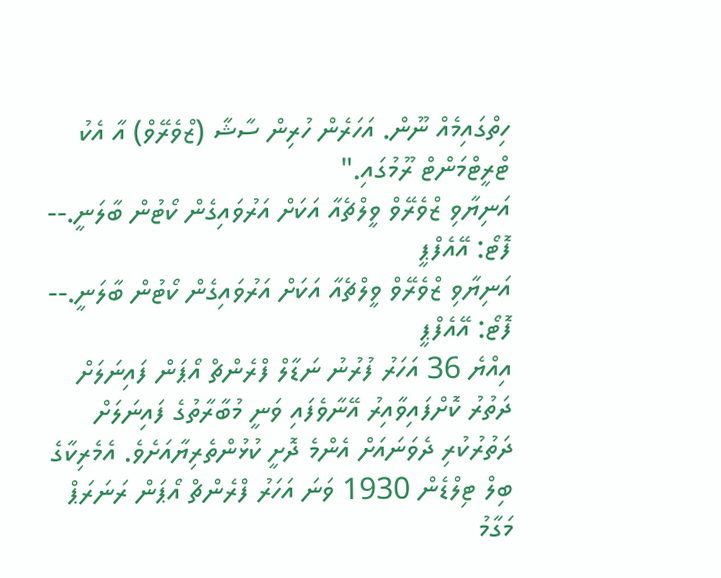ހިތްގައިމެއް ނޫން. އަހަރެން ހުރިން ސާޝާ (ޒްވެރޭވް) އާ އެކު ޓްރީޓްމަންޓް ރޫމުގައި."
އަނިޔާވި ޒްވެރޭވް ވީލްޗެއާ އަކަށް އަރުވައިގެން ކޯޓުން ބާލަނީ.-- ފޮޓޯ: އޭއެފްޕީ
އަނިޔާވި ޒްވެރޭވް ވީލްޗެއާ އަކަށް އަރުވައިގެން ކޯޓުން ބާލަނީ.-- ފޮޓޯ: އޭއެފްޕީ
އިއްޔެ 36 އަހަރު ފުރުނު ނަޑާލް ފްރެންޗް އޯޕަން ފައިނަލަށް ދަތުރު ކޮށްފައިވާއިރު އޭނާވެފައި ވަނީ މުބާރާތުގެ ފައިނަލަށް ދަތުރުކުރި ދެވަނައަށް އެންމެ ދޮށީ ކުޅުންތެރިޔާއަށެވެ. އެމެރިކާގެ ބިލް ޓިލްޑެން 1930 ވަނަ އަހަރު ފްރެންޗް އޯޕަން ރަނަރަޕް މަގާމު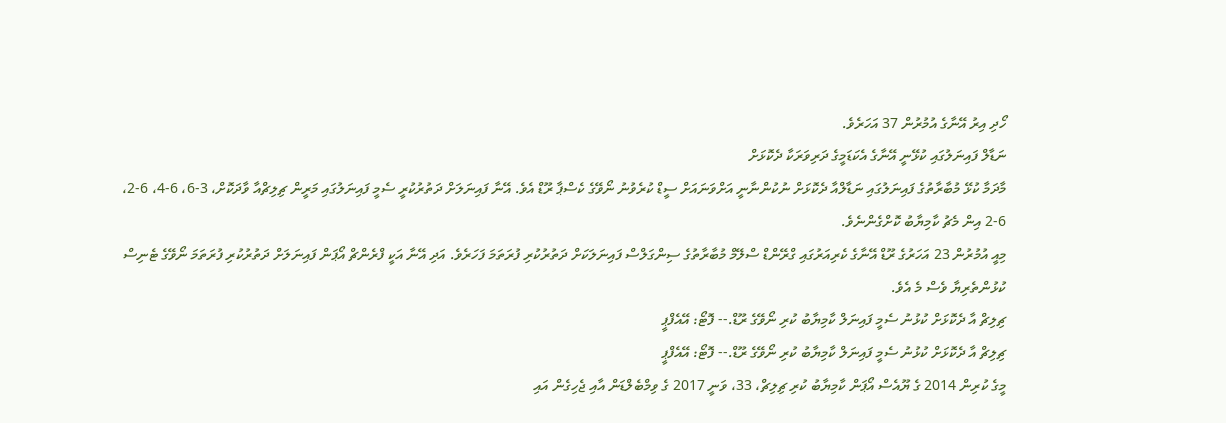ހޯދި އިރު އޭނާގެ އުމުރުން 37 އަހަރެވެ.
ނަޑާލް ފައިނަލުގައި ކުޅޭނީ އޭނާގެ އެކަޑަމީގެ ދަރިވަރަކާ ދެކޮޅަށް
މާދަމާ ކުޅޭ މުބާރާތުގެ ފައިނަލުގައި ނަޑާލްއާ ދެކޮޅަށް ނުކުންނާނީ އަށްވަނައަށް ސީޑް ކުރެވުނު ނޯވޭގެ ކެސްޕާ ރޫޑް އެވެ. އޭނާ ފައިނަލަށް ދަތުރުކުރީ ސެމީ ފައިނަލުގައި މަރީން ޗިލިޗްއާ ވާދަކޮށް، 3-6، 6-4، 6-2، 6-2 އިން މެޗު ކާމިޔާބު ކޮށްގެންނެވެ.
މިއީ އުމުރުން 23 އަހަރުގެ ރޫޑް އޭނާގެ ކެރިއަރުގައި ގްރޭންޑް ސްލޭމް މުބާރާތުގެ ސިންގަލްސް ފައިނަލަކަށް ދަތުރުކުރި ފުރަތަމަ ފަހަރެވެ. އަދި އޭނާ އަކީ ފްރެންޗް އޯޕަން ފައިނަލަށް ދަތުރުކުރި ފުރަތަމަ ނޯވޭގެ ޓެނިސް ކުޅުންތެރިޔާ ވެސް މެ އެވެ.
ޗިލިޗް އާ ދެކޮޅަށް ކުޅުނު ސެމީ ފައިނަލް ކާމިޔާބު ކުރި ނޯވޭގެ ރޫޑް.-- ފޮޓޯ: އޭއެފްޕީ
ޗިލިޗް އާ ދެކޮޅަށް ކުޅުނު ސެމީ ފައިނަލް ކާމިޔާބު ކުރި ނޯވޭގެ ރޫޑް.-- ފޮޓޯ: އޭއެފްޕީ
މީގެ ކުރިން 2014 ގެ ޔޫއެސް އޯޕަން ކާމިޔާބު ކުރި ޗިލިޗް، 33، ވަނީ 2017 ގެ ވިމްބެލްޑަން އާއި ޖެހިގެން އައި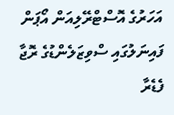އަހަރުގެ އޮސްޓްރޭލިއަން އޯޕަން ފައިނަލުގައި ސްވިޒަލެންޑުގެ ރޮޖާ ފެޑެރާ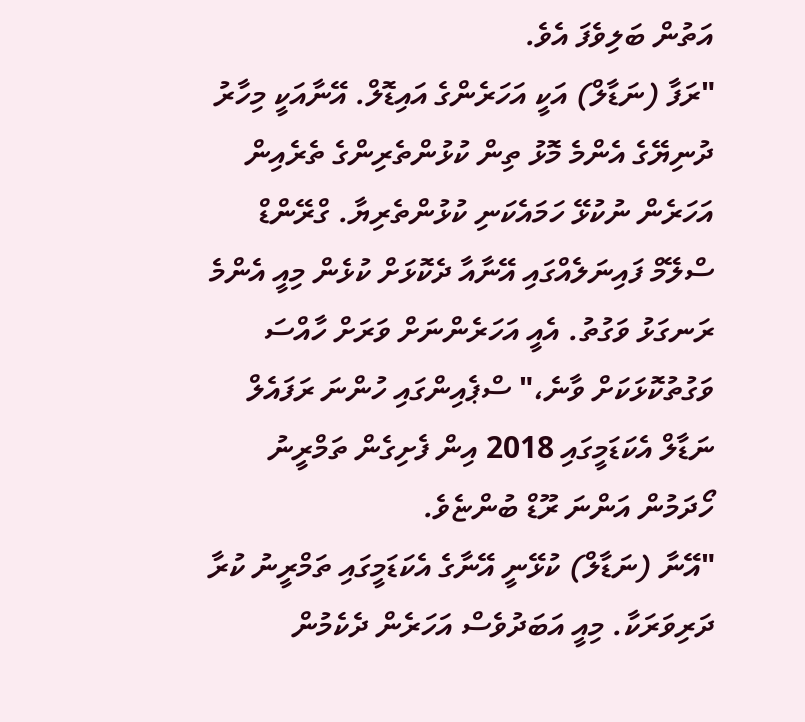އަތުން ބަލިވެފަ އެވެ.
"ރަފާ (ނަޑާލް) އަކީ އަހަރެންގެ އައިޑޮލް. އޭނާއަކީ މިހާރު ދުނިޔޭގެ އެންމެ މޮޅު ތިން ކުޅުންތެރިންގެ ތެރެއިން އަހަރެން ނުކުޅޭ ހަމައެކަނި ކުޅުންތެރިޔާ. ގްރޭންޑް ސްލޭމް ފައިނަލެއްގައި އޭނާއާ ދެކޮޅަށް ކުޅެން މިއީ އެންމެ ރަނގަޅު ވަގުތު. އެއީ އަހަރެންނަށް ވަރަށް ހާއްސަ ވަގުތުކޮޅަކަށް ވާނެ،" ސްޕެއިންގައި ހުންނަ ރަފައެލް ނަޑާލް އެކަޑަމީގައި 2018 އިން ފެށިގެން ތަމްރީނު ހޯދަމުން އަންނަ ރޫޑް ބުންޏެވެ.
"އޭނާ (ނަޑާލް) ކުޅޭނީ އޭނާގެ އެކަޑަމީގައި ތަމްރީނު ކުރާ ދަރިވަރަކާ. މިއީ އަބަދުވެސް އަހަރެން ދެކެމުން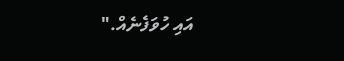އައި ހުވަފެނެއް."